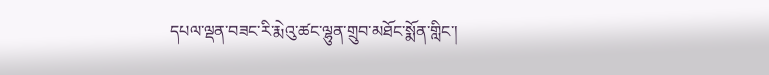དཔལ་ལྡན་བཟང་རི་རྨེའུ་ཚང་ལྷུན་གྲུབ་མཐོང་སྨོན་གླིང་།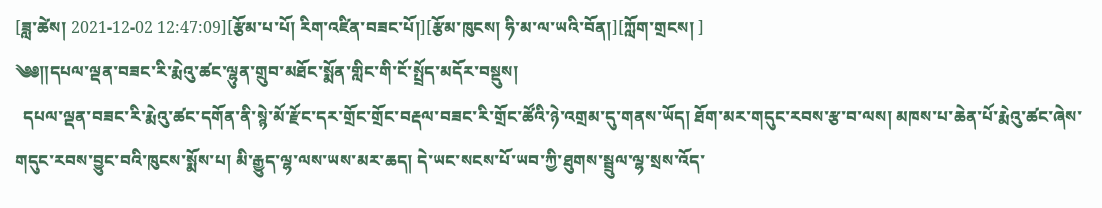[ཟླ་ཚེས། 2021-12-02 12:47:09][རྩོམ་པ་པོ། རིག་འཛིན་བཟང་པོ།][རྩོམ་ཁུངས། ཧི་མ་ལ་ཡའི་བོན།][ཀློག་གྲངས། ]
༄༅༎དཔལ་ལྡན་བཟང་རི་རྨེའུ་ཚང་ལྷུན་གྲུབ་མཐོང་སྨོན་གླིང་གི་ངོ་སྤྲོད་མདོར་བསྡུས།
  དཔལ་ལྡན་བཟང་རི་རྨེའུ་ཚང་དགོན་ནི་སྙེ་མོ་རྫོང་དར་གྲོང་གྲོང་བརྡལ་བཟང་རི་གྲོང་ཚོའི་ཉེ་འགྲམ་དུ་གནས་ཡོད། ཐོག་མར་གདུང་རབས་རྩ་བ་ལས། མཁས་པ་ཆེན་པོ་རྨེའུ་ཚང་ཞེས་གདུང་རབས་བྱུང་བའི་ཁུངས་སྨོས་པ། མི་རྒྱུད་ལྷ་ལས་ཡས་མར་ཆད། དེ་ཡང་སངས་པོ་ཡབ་ཀྱི་ཐུགས་སྦྲུལ་ལྷ་སྲས་འོད་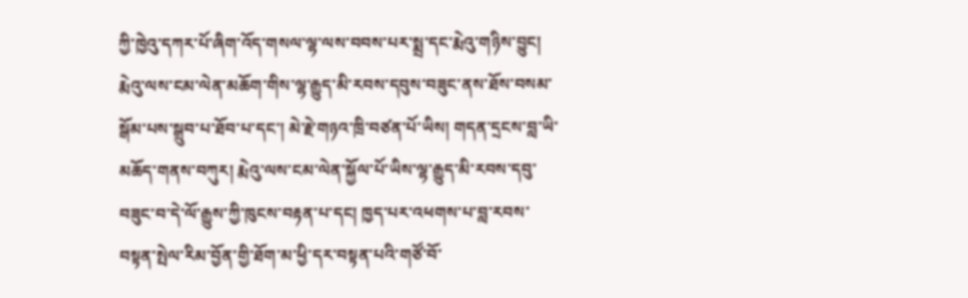ཀྱི་ཁྱེའུ་དཀར་པོ་ཞིག་འོད་གསལ་ལྷ་ལས་བབས་པར་སྨྲ་དང་རྨེའུ་གཉིས་བྱུང། རྨེའུ་ལས་ངམ་ལེན་མཆོག་གིས་ལྷ་རྒྱུད་མི་རབས་དབུས་བཟུང་ནས་ཐོས་བསམ་སྒོམ་པས་སྒྲུབ་པ་ཐོབ་པ་དང་། མེ་རྗེ་གཉའ་ཁྲི་བཙན་པོ་ཡིས། གདན་དྲངས་བླ་ཡི་མཆོད་གནས་བཀུར། རྨེའུ་ལས་ངམ་ལེན་སྐྱོལ་པོ་ཡིས་ལྷ་རྒྱུད་མི་རབས་དབུ་བཟུང་བ་དེ་ལོ་རྒྱུས་ཀྱི་ཁུངས་བརྟན་པ་དང། ཁྱད་པར་འཕགས་པ་བླ་རབས་བསྟན་སྤེལ་རིམ་བྱོན་གྱི་ཐོག་མ་ཕྱི་དར་བསྟན་པའི་གཙོ་བོ་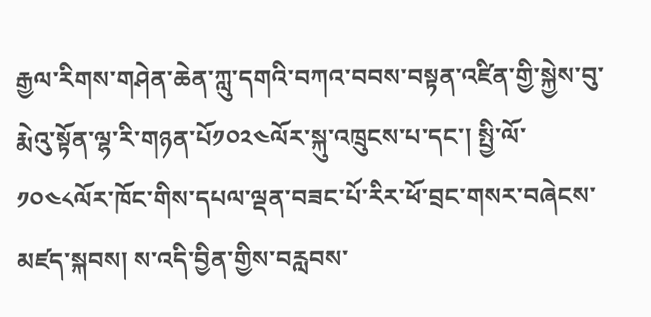རྒྱལ་རིགས་གཤེན་ཆེན་ཀླུ་དགའི་བཀའ་བབས་བསྟན་འཛིན་གྱི་སྐྱེས་བུ་རྨེའུ་སྟོན་ལྷ་རི་གཉན་པོ༡༠༢༤ལོར་སྐུ་འཁྲུངས་པ་དང་། སྤྱི་ལོ་༡༠༤༨ལོར་ཁོང་གིས་དཔལ་ལྡན་བཟང་པོ་རིར་ཕོ་བྲང་གསར་བཞེངས་མཛད་སྐབས། ས་འདི་བྱིན་གྱིས་བརླབས་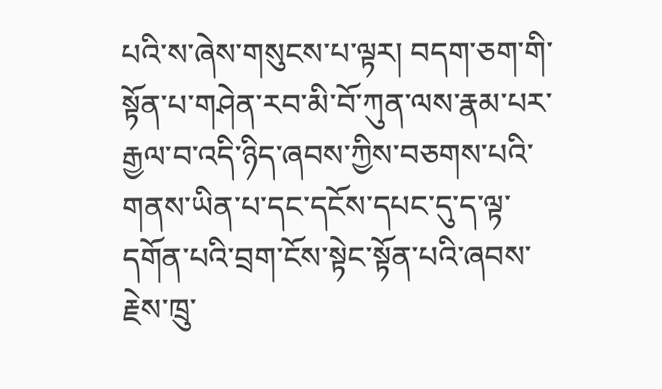པའི་ས་ཞེས་གསུངས་པ་ལྟར། བདག་ཅག་གི་སྟོན་པ་གཤེན་རབ་མི་བོ་ཀུན་ལས་རྣམ་པར་རྒྱལ་བ་འདི་ཉིད་ཞབས་ཀྱིས་བཅགས་པའི་གནས་ཡིན་པ་དང་དངོས་དཔང་དུ་ད་ལྟ་དགོན་པའི་བྲག་ངོས་སྟེང་སྟོན་པའི་ཞབས་རྗེས་ཁྲུ་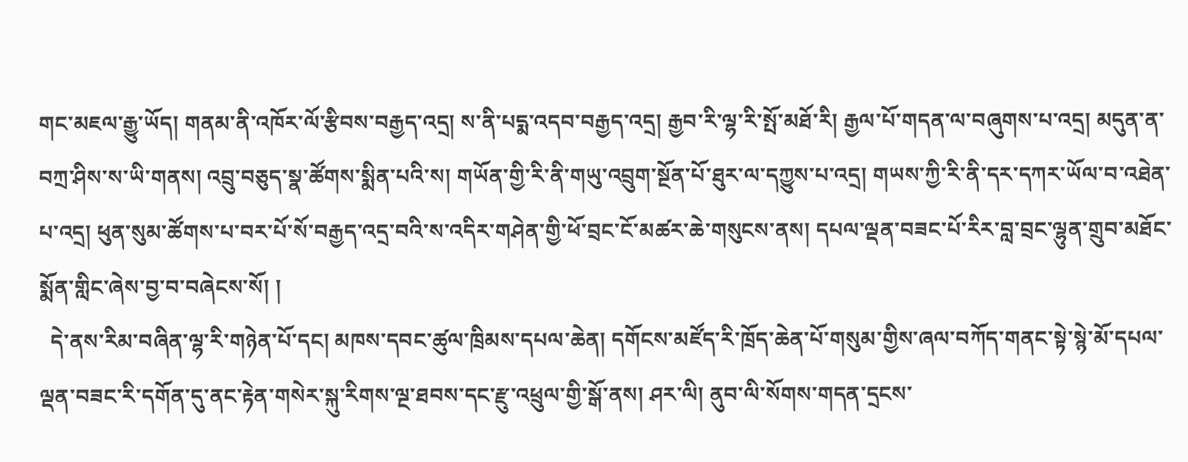གང་མཇལ་རྒྱུ་ཡོད། གནམ་ནི་འཁོར་ལོ་རྩིབས་བརྒྱད་འདྲ། ས་ནི་པདྨ་འདབ་བརྒྱད་འདྲ། རྒྱབ་རི་ལྷ་རི་སྤོ་མཐོ་རི། རྒྱལ་པོ་གདན་ལ་བཞུགས་པ་འདྲ། མདུན་ན་བཀྲ་ཤིས་ས་ཡི་གནས། འབྲུ་བཅུད་སྣ་ཚོགས་སྨིན་པའི་ས། གཡོན་གྱི་རི་ནི་གཡུ་འབྲུག་སྔོན་པོ་ཐུར་ལ་དཀྱུས་པ་འདྲ། གཡས་ཀྱི་རི་ནི་དར་དཀར་ཡོལ་བ་འཐེན་པ་འདྲ། ཕུན་སུམ་ཚོགས་པ་བར་པོ་སོ་བརྒྱད་འདྲ་བའི་ས་འདིར་གཤེན་གྱི་ཕོ་བྲང་ངོ་མཚར་ཆེ་གསུངས་ནས། དཔལ་ལྡན་བཟང་པོ་རིར་བླ་བྲང་ལྷུན་གྲུབ་མཐོང་སྨོན་གླིང་ཞེས་བྱ་བ་བཞེངས་སོ། །
  དེ་ནས་རིམ་བཞིན་ལྷ་རི་གཉེན་པོ་དང། མཁས་དབང་ཚུལ་ཁྲིམས་དཔལ་ཆེན། དགོངས་མཛོད་རི་ཁྲོད་ཆེན་པོ་གསུམ་གྱིས་ཞལ་བཀོད་གནང་སྟེ་སྙེ་མོ་དཔལ་ལྡན་བཟང་རི་དགོན་དུ་ནང་རྟེན་གསེར་སྐུ་རིགས་ལྔ་ཐབས་དང་རྫུ་འཕྲུལ་གྱི་སྒོ་ནས། ཤར་ལི། ནུབ་ལི་སོགས་གདན་དྲངས་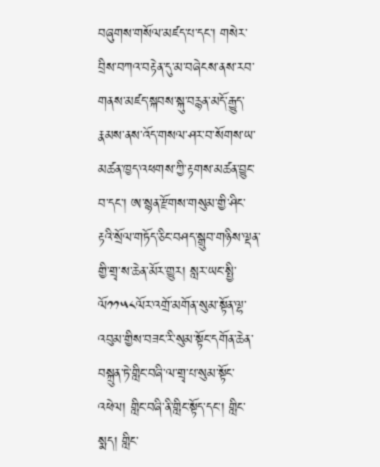བཞུགས་གསོལ་མཛད་པ་དང་། གསེར་བྲིས་བཀའ་བརྟེན་དུ་མ་བཞེངས་ནས་རབ་གནས་མཛད་སྐབས་སྐུ་བརྙན་མདོ་རྒྱུད་རྣམས་ནས་འོད་གསལ་ཤར་བ་སོགས་ཡ་མཚན་ཁྱད་འཕགས་ཀྱི་རྟགས་མཚན་བྱུང་བ་དང་། ཨ་སྙན་རྫོགས་གསུམ་གྱི་ཤིང་རྟའི་སྲོལ་གཏོད་ཅིང་བཤད་སྒྲུབ་གཉིས་ལྡན་གྱི་གྲྭ་ས་ཆེན་མོར་གྱུར། སླར་ཡང་སྤྱི་ལོ༡༡༥༨ལོར་འགྲོ་མགོན་སུམ་སྟོན་ལྷ་འབུམ་གྱིས་བཟང་རི་སུམ་སྟོང་དགོན་ཆེན་བསྐྲུན་ཏེ་གླིང་བཞི་ལ་གྲྭ་པ་སུམ་སྟོང་འཕེལ། གླིང་བཞི་ནི་གླིང་སྟོད་དང་། གླིང་སྨད། གླིང་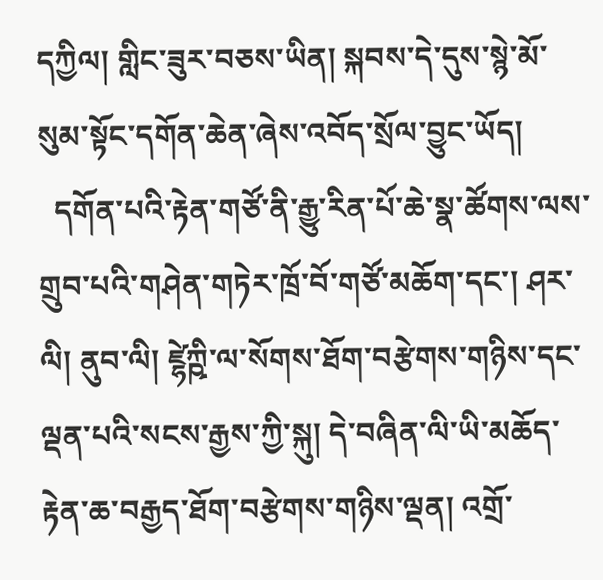དཀྱིལ། གླིང་ཟུར་བཅས་ཡིན། སྐབས་དེ་དུས་སྙེ་མོ་སུམ་སྟོང་དགོན་ཆེན་ཞེས་འབོད་སྲོལ་བྱུང་ཡོད།
  དགོན་པའི་རྟེན་གཙོ་ནི་རྒྱུ་རིན་པོ་ཆེ་སྣ་ཚོགས་ལས་གྲུབ་པའི་གཤེན་གཏེར་ཁྲོ་བོ་གཙོ་མཆོག་དང་། ཤར་ལི། ནུབ་ལི། ཛྷེཀྵི་ལ་སོགས་ཐོག་བརྩེགས་གཉིས་དང་ལྡན་པའི་སངས་རྒྱས་ཀྱི་སྐུ། དེ་བཞིན་ལི་ཡི་མཆོད་རྟེན་ཆ་བརྒྱད་ཐོག་བརྩེགས་གཉིས་ལྡན། འགྲོ་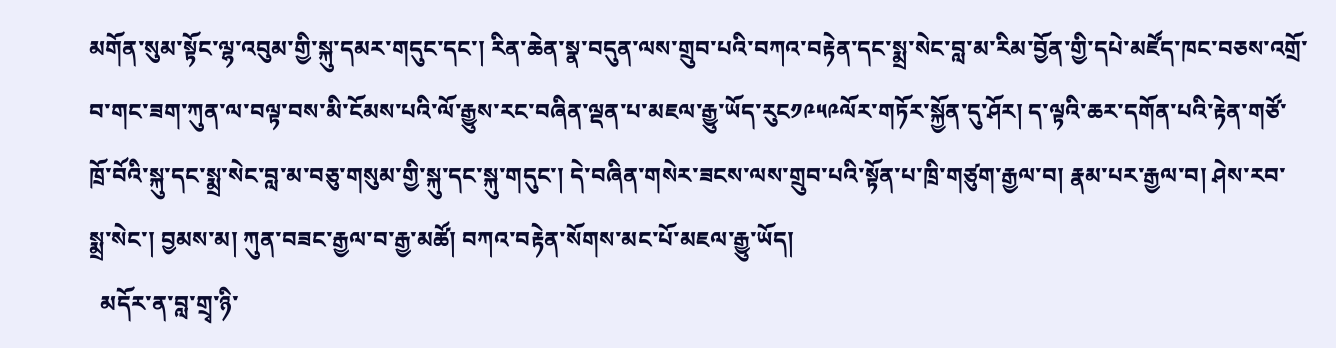མགོན་སུམ་སྟོང་ལྷ་འབུམ་གྱི་སྐུ་དམར་གདུང་དང་། རིན་ཆེན་སྣ་བདུན་ལས་གྲུབ་པའི་བཀའ་བརྟེན་དང་སྨྲ་སེང་བླ་མ་རིམ་བྱོན་གྱི་དཔེ་མཛོད་ཁང་བཅས་འགྲོ་བ་གང་ཟག་ཀུན་ལ་བལྟ་བས་མི་ངོམས་པའི་ལོ་རྒྱུས་རང་བཞིན་ལྡན་པ་མཇལ་རྒྱུ་ཡོད་རུང༡༩༥༩ལོར་གཏོར་སྐྱོན་དུ་ཤོར། ད་ལྟའི་ཆར་དགོན་པའི་རྟེན་གཙོ་ཁྲོ་བོའི་སྐུ་དང་སྨྲ་སེང་བླ་མ་བཅུ་གསུམ་གྱི་སྐུ་དང་སྐུ་གདུང་། དེ་བཞིན་གསེར་ཟངས་ལས་གྲུབ་པའི་སྟོན་པ་ཁྲི་གཙུག་རྒྱལ་བ། རྣམ་པར་རྒྱལ་བ། ཤེས་རབ་སྨྲ་སེང་། བྱམས་མ། ཀུན་བཟང་རྒྱལ་བ་རྒྱ་མཚོ། བཀའ་བརྟེན་སོགས་མང་པོ་མཇལ་རྒྱུ་ཡོད།
  མདོར་ན་བླ་གྲྭ་ཉི་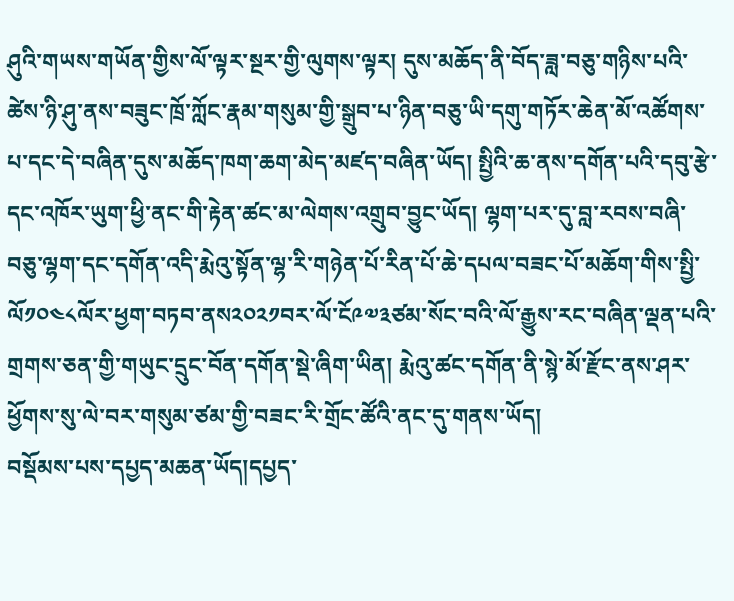ཤུའི་གཡས་གཡོན་གྱིས་ལོ་ལྟར་སྔར་གྱི་ལུགས་ལྟར། དུས་མཆོད་ནི་བོད་ཟླ་བཅུ་གཉིས་པའི་ཚེས་ཉི་ཤུ་ནས་བཟུང་ཁྲོ་ཀློང་རྣམ་གསུམ་གྱི་སྒྲུབ་པ་ཉིན་བཅུ་ཡི་དགུ་གཏོར་ཆེན་མོ་འཚོགས་པ་དང་དེ་བཞིན་དུས་མཆོད་ཁག་ཆག་མེད་མཛད་བཞིན་ཡོད། སྤྱིའི་ཆ་ནས་དགོན་པའི་དབུ་རྩེ་དང་འཁོར་ཡུག་ཕྱི་ནང་གི་རྟེན་ཚང་མ་ལེགས་འགྲུབ་བྱུང་ཡོད། ལྷག་པར་དུ་བླ་རབས་བཞི་བཅུ་ལྷག་དང་དགོན་འདི་རྨེའུ་སྟོན་ལྷ་རི་གཉེན་པོ་རིན་པོ་ཆེ་དཔལ་བཟང་པོ་མཆོག་གིས་སྤྱི་ལོ༡༠༤༨ལོར་ཕྱག་བཏབ་ནས༢༠༢༡བར་ལོ་ངོ༩༧༣ཙམ་སོང་བའི་ལོ་རྒྱུས་རང་བཞིན་ལྡན་པའི་གྲགས་ཅན་གྱི་གཡུང་དྲུང་བོན་དགོན་སྡེ་ཞིག་ཡིན། རྨེའུ་ཚང་དགོན་ནི་སྙེ་མོ་རྫོང་ནས་ཤར་ཕྱོགས་སུ་ལེ་བར་གསུམ་ཙམ་གྱི་བཟང་རི་གྲོང་ཚོའི་ནང་དུ་གནས་ཡོད།
བསྡོམས་པས་དཔྱད་མཆན་ཡོད།དཔྱད་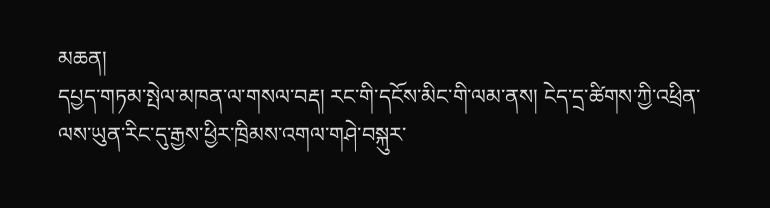མཆན།
དཔྱད་གཏམ་སྤེལ་མཁན་ལ་གསལ་བརྡ། རང་གི་དངོས་མིང་གི་ལམ་ནས། ངེད་དྲ་ཚིགས་ཀྱི་འཕྲིན་ལས་ཡུན་རིང་དུ་རྒྱས་ཕྱིར་ཁྲིམས་འགལ་གཤེ་བསྐུར་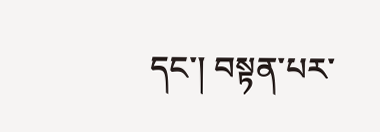དང་། བསྟན་པར་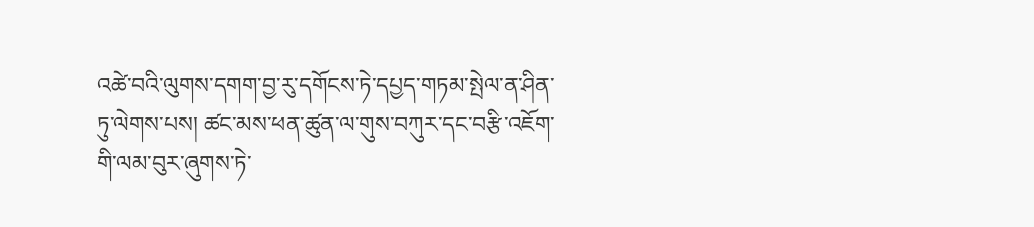འཚེ་བའི་ལུགས་དགག་བྱ་རུ་དགོངས་ཏེ་དཔྱད་གཏམ་སྤེལ་ན་ཤིན་ཏུ་ལེགས་པས། ཚང་མས་ཕན་ཚུན་ལ་གུས་བཀུར་དང་བརྩི་འཇོག་གི་ལམ་བུར་ཞུགས་ཏེ་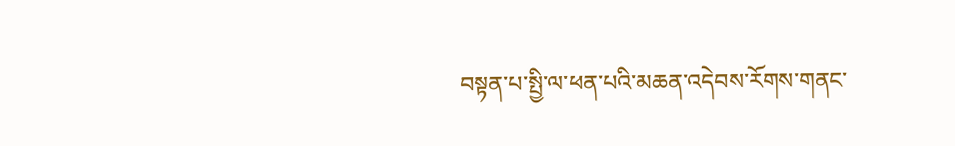བསྟན་པ་སྤྱི་ལ་ཕན་པའི་མཆན་འདེབས་རོགས་གནང་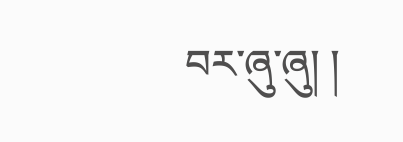བར་ཞུ་ཞུ། །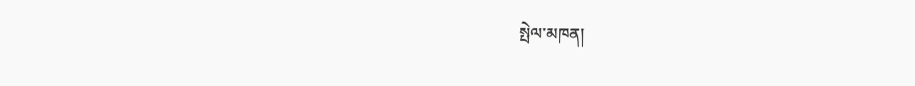སྤེལ་མཁན།